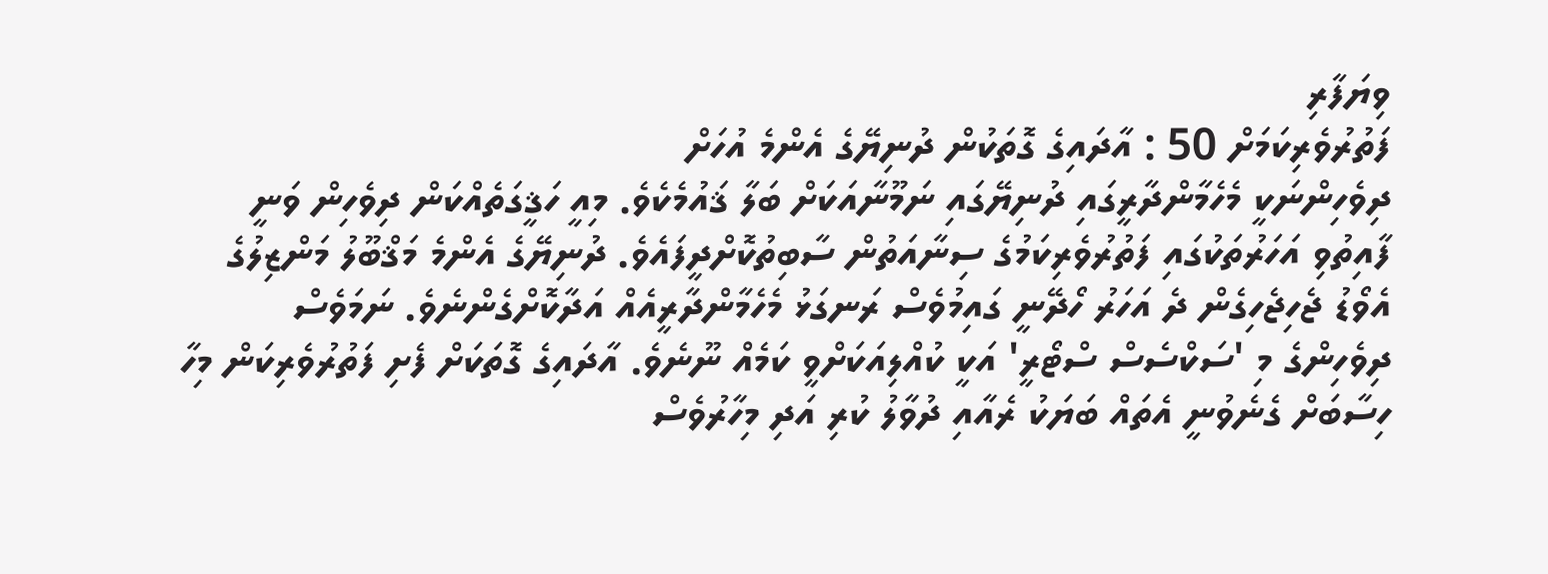ވިޔަފާރި
ފަތުރުވެރިކަމަށް 50 : އާދައިގެ ގޮތަކުން ދުނިޔޭގެ އެންމެ އުހަށް
ދިވެހިންނަކީ މެހެމާންދާރީގައި ދުނިޔޭގައި ނަމޫނާއަކަށް ބަލާ ޤައުމެކެވެ. މިއީ ހަޤީގަތެއްކަން ދިވެހިން ވަނީ ފާއިތުވި އަހަރުތަކުގައި ފަތުރުވެރިކަމުގެ ސިނާއަތުން ސާބިތުކޮށްދީފައެވެ. ދުނިޔޭގެ އެންމެ މަޤްބޫލު މަންޒިލުގެ އެވޯޑު ޖެހިޖެހިގެން ދެ އަހަރު ހޯދޭނީ ގައިމުވެސް ރަނގަޅު މެހެމާންދާރީއެއް އަދާކޮށްގެންނެވެ. ނަމަވެސް ދިވެހިންގެ މި 'ސަކްސެސް ސްޓޯރީ' އަކީ ކުއްލިއަކަށްވީ ކަމެއް ނޫނެވެ. އާދައިގެ ގޮތަކަށް ފެށި ފަތުރުވެރިކަން މިހާ ހިސާބަށް ގެނެވުނީ އެތައް ބަޔަކު ރެއާއި ދުވާލު ކުރި އަދި މިހާރުވެސް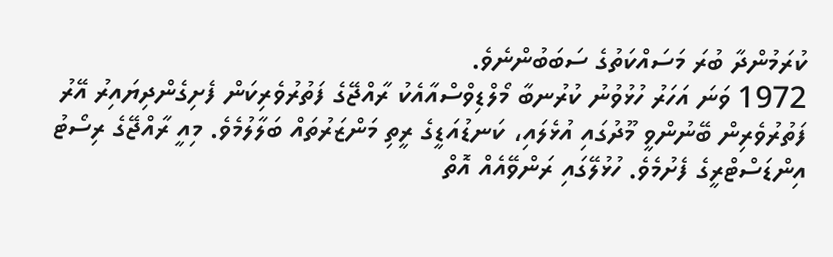ކުރަމުންދާ ބުރަ މަސައްކަތުގެ ސަބަބުންނެވެ.
1972 ވަނަ އަހަރު ހުޅުވުނު ކުރުނބާ މޯލްޑިވްސްއާއެކު ރާއްޖޭގެ ފަތުރުވެރިކަން ފެށިގެންދިޔައިރު އޭރު ފަތުރުވެރިން ބޭނުންވީ މޫދުގައި އުޅެލައި، ކަނޑުއަޑީގެ ރީތި މަންޒަރުތައް ބަލާލުމެވެ. މިއީ ރާއްޖޭގެ ރިސޯޓު އިންޑަސްޓްރީގެ ފެށުމެވެ. ހުޅުލޭގައި ރަންވޭއެއް އޮތް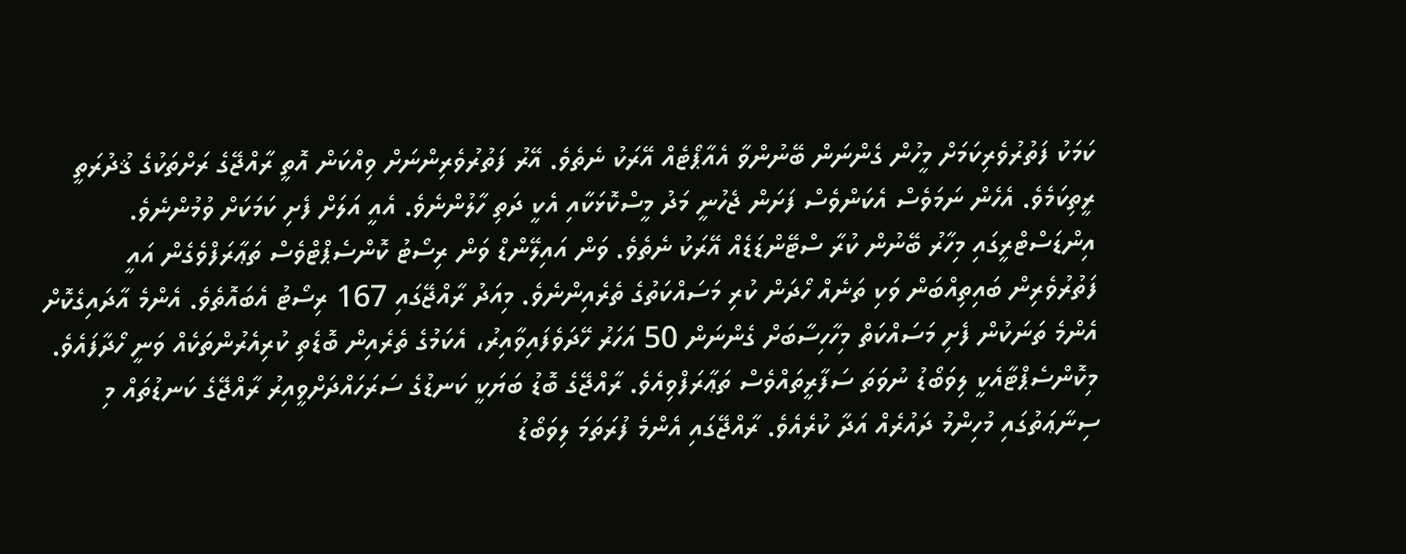ކަމަކު ފަތުރުވެރިކަމަށް މީހުން ގެންނަން ބޭނުންވާ އެއާޕޯޓެއް އޭރަކު ނެތެވެ. އޭރު ފަތުރުވެރިންނަށް ވިއްކަން އޮތީ ރާއްޖޭގެ ރަށްތަކުގެ ޤުދުރަތީ ރީތިކަމެވެ. އެހެން ނަމަވެސް އެކަންވެސް ފަށަން ޖެހުނީ މަދު މީސްކޮޅަކާއި އެކީ ދަތި ހާލުންނެވެ. އެއީ އަލަށް ފެށި ކަމަކަށް ވުމުންނެވެ.
އިންޑަސްޓްރީގައި މިހާރު ބޭނުން ކުރާ ސްޓޭންޑަޑެއް އޭރަކު ނެތެވެ. ވަން އައިލޭންޑް ވަން ރިސޯޓު ކޮންސެޕްޓްވެސް ތަޢާރަފްވެގެން އައީ ފަތުރުވެރިން ބައިތިއްބަން ވަކި ތަނެއް ހޯދަން ކުރި މަސައްކަތުގެ ތެރެއިންނެވެ. މިއަދު ރާއްޖޭގައި 167 ރިސޯޓު އެބައޮތެވެ. އެންމެ އާދައިގެކޮށް އެންމެ ތަނަކުން ފެށި މަސައްކަތް މިހާހިސާބަށް ގެންނަން 50 އަހަރު ހޭދަވެފައިވާއިރު، އެކަމުގެ ތެރެއިން ބޮޑެތި ކުރިއެރުންތަކެއް ވަނީ ހޯދާފައެވެ.
މިކޮންސެޕްޓާއެކީ ލިވަބޯޑު ނުވަތަ ސަފާރީތައްވެސް ތަޢާރަފްވިއެވެ. ރާއްޖޭގެ ބޮޑު ބަޔަކީ ކަނޑުގެ ސަރަހައްދަށްވީއިރު ރާއްޖޭގެ ކަނޑުތައް މި ސިނާޢަތުގައި މުހިންމު ދައުރެއް އަދާ ކުރެއެވެ. ރާއްޖޭގައި އެންމެ ފުރަތަމަ ލިވަބޯޑު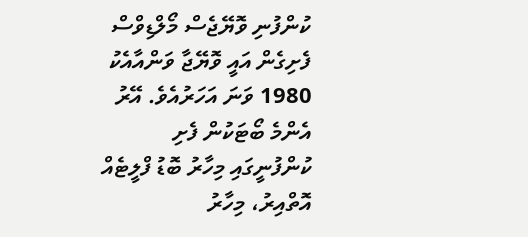ކުންފުނި ވޮޔޭޖެސް މޯލްޑިވްސް ފެށިގެން އައީ ވޮޔޭޖާ ވަންއާއެކު 1980 ވަނަ އަހަރުއެވެ. އޭރު އެންމެ ބޯޓަކުން ފެށި ކުންފުނީގައި މިހާރު ބޮޑު ފްލީޓެއް އޮތްއިރު، މިހާރު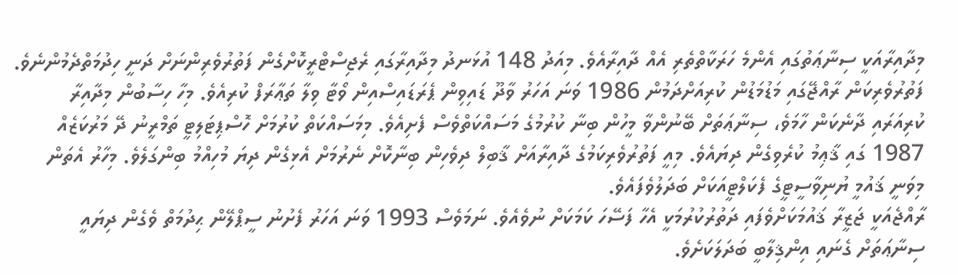މިދާއިރާއަކީ ސިނާޢަތުގައި އެންމެ ހަރަކާތްތެރި އެއް ދާއިރާއެވެ. މިއަދު 148 އުޅަނދު މިދާއިރާގައި ރެޖިސްޓްރީކޮށްގެން ފަތުރުވެރިންނަށް ދަނީ ހިދުމަތްދެމުންނެވެ.
ފަތުރުވެރިކަން ރާއްޖޭގައި މަޑުމަޑުން ކުރިއަށްދަމުން 1986 ވަނަ އަހަރު ވާދޫ ޑައިވިން ޕެރަޑައިސްއިން ވޯޓާ ވިލާ ތަޢާރަފް ކުރިއެވެ. މިހާ ހިސާބުން މިދާއިރާ ކުރިއަރައި ދާނެކަން ހާމަވެ، ސިނާޢަތަށް ބޭނުންވާ މީހުން ބިނާ ކުރުމުގެ މަސައްކަތްވެސް ފެށިއެވެ. މިމަސައްކަތް ކުރުމަށް ހޮސްޕިޓަލިޓީ ތަމްރީނު ދޭ މަރުކަޒެއް 1987 ގައި ޤާޢިމު ކުރެވިގެން ދިޔައެވެ. މިއީ ފަތުރުވެރިކަމުގެ ދާއިރާއަށް ޤާބިލް ދިވެހިން ބިނާކޮށް ނެރުމަށް އެޅިގެން ދިޔަ މުހިއްމު ބިންގަލެވެ. މިހާރު އެތަން މިވަނީ ޤައުމީ ޔުނިވާސީޓީގެ ފެކަލްޓީއަކަށް ބަދަލުވެފައެވެ.
ރާއްޖެއަކީ ޖަޒީރާ ޤައުމަކަށްވެފައި ދަތުރުކުރުމަކީ އެހާ ފަސޭހަ ކަމަކަށް ނުވެއެވެ. ނަމަވެސް 1993 ވަނަ އަހަރު ފެށުނު ސީޕްލޭން ޙިދުމަތް ވެގެން ދިޔައީ ސިނާޢަތަށް ގެނައި އިންޤިލާބީ ބަދަލަކަށެވެ.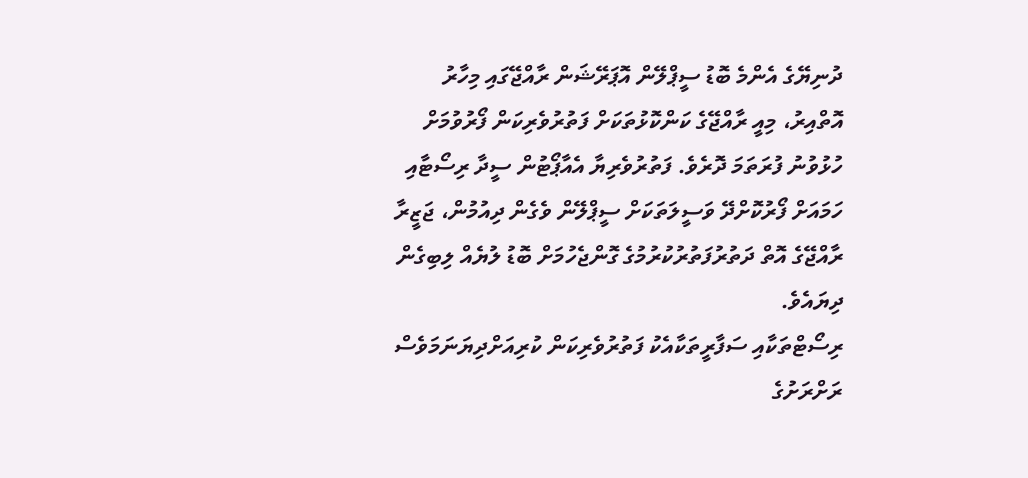ދުނިޔޭގެ އެންމެ ބޮޑު ސީޕްލޭން އޮޕަރޭޝަން ރާއްޖޭގައި މިހާރު އޮތްއިރު، މިއީ ރާއްޖޭގެ ކަންކޮޅުތަކަށް ފަތުރުވެރިކަން ފޯރުވުމަށް ހުޅުވުނު ފުރަތަމަ ދޮރެވެ. ފަތުރުވެރިޔާ އެއާޕޯޓުން ސީދާ ރިސޯޓާއި ހަމައަށް ފޯރުކޮށްދޭ ވަސީލަތަކަށް ސީޕްލޭން ވެގެން ދިއުމުން، ޖަޒީރާ ރާއްޖޭގެ އޮތް ދަތުރުފަތުރުކުރުމުގެ ގޮންޖެހުމަށް ބޮޑު ލުޔެއް ލިބިގެން ދިޔައެވެ.
ރިސޯޓްތަކާއި ސަފާރީތަކާއެކު ފަތުރުވެރިކަން ކުރިއަށްދިޔަނަމަވެސް ރަށްރަށުގެ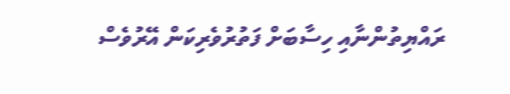ރައްޔިތުންނާއި ހިސާބަށް ފަތުރުވެރިކަން އޭރުވެސް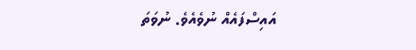އައިސްފައެއް ނުވެއެވެ. ނުވަތަ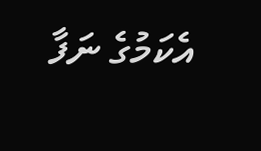އެކަމުގެ ނަފާ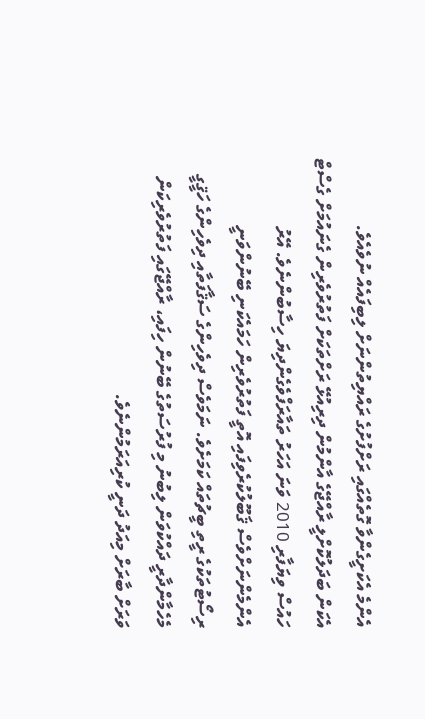އެންމެ އެކަށީގެންވާ ގޮތެއްގައި ރަށްފުށުގެ ރައްޔިތުންނަށް ލިބިފައެއް ނުވެއެވެ.
އެކަން ބަދަލުކޮށްލީ ރާއްޖޭގެ އާންމުން ދިރިއުޅޭ ރަށްތަކަށް ފަތުރުވެރިން ގެނައުމަށް ގެސްޓް ހައުސް ވިޔަފާރި 2010 ވަނަ އަހަރު ތައާރަފްވެގެންދިޔަ ހިސާބުންނެވެ. އޭރު އެންމެންނަށްވެސް ޤަބޫލުކުރެވިފައި އޮތީ ފަތުރުވެރިން ހަމައެކަނި ބޭނުންވަނީ ރިސޯޓުތަކުގެ ރީތި ބީޗުތައް ކަމަށެވެ. ނަމަވެސް ދިވެހިންގެ ސަޤާފަތާއި ދިވެހިންގެ ހަޤީގީ މެހެމާންދާރީ ދައްކުވަން ލިބުނު މި ފުރުސަތުގެ ބޭނުން ހިފައި، ރާއްޖޭގައި ފަތުރުވެރިކަން ވަރަށް ބާރަށް މިއަދު ދަނީ ކުރިއަރަމުންނެވެ.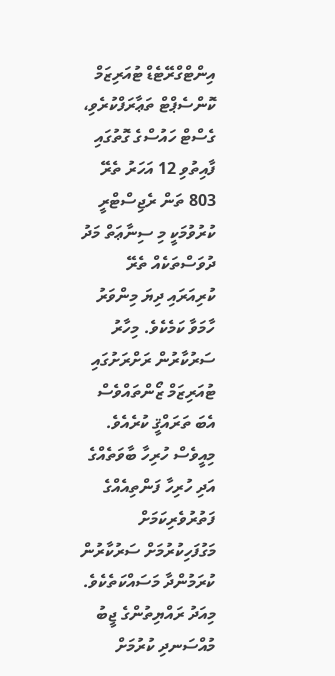އިންޓްގްރޭޓެޑް ޓުއަރިޒަމް ކޮންސެޕްޓް ތަޢާރަފްކުރެވި، ގެސްޓް ހައުސްގެ ގޮތުގައި ފާއިތުވި 12 އަހަރު ތެރޭ 803 ތަން ރެޖިސްޓްރީ ކުރުވުމަކީ މި ސިނާޢަތް މަދު ދުވަސްތަކެއް ތެރޭ ކުރިއަރައި ދިޔަ މިންވަރު ހާމަވާ ކަމެކެވެ. މިހާރު ސަރުކާރުން ރަށްރަށުގައި ޓުއަރިޒަމް ޒޯންތައްވެސް އެބަ ތަރައްޤީ ކުރެއެވެ. މިއީވެސް ހުރިހާ ބާވަތެއްގެ އަދި ހުރިހާ ފަންތިއެއްގެ ފަތުރުވެރިކަމަށް މަގުފަހިކުރުމަށް ސަރުކާރުން ކުރަމުންދާ މަސައްކަތެކެވެ.
މިއަދު ރައްޔިތުންގެ ޖީބު މުއްސަނދި ކުރުމަށް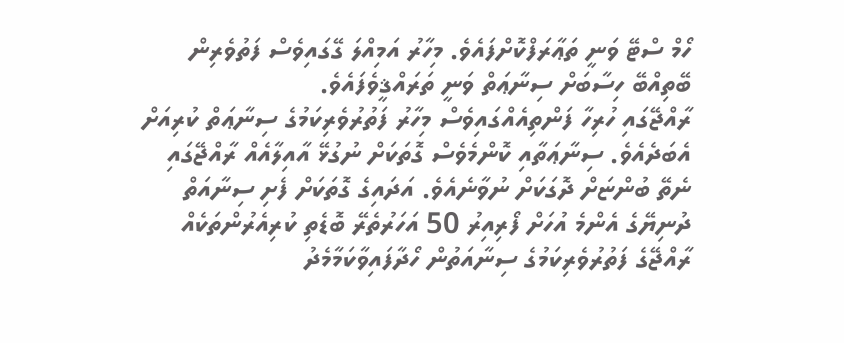ހޯމް ސްޓޭ ވަނީ ތަޢާރަފްކޮށްފައެވެ. މިހާރު އަމިއްލަ ގޭގައިވެސް ފަތުވެރިން ބޭތިއްބޭ ހިސާބަށް ސިނާޢަތް ވަނީ ތަރައްޤީވެފައެވެ.
ރާއްޖޭގައި ހުރިހާ ފަންތިއެއްގައިވެސް މިހާރު ފަތުރުވެރިކަމުގެ ސިނާޢަތް ކުރިއަށް އެބަދެއެވެ. ސިނާޢަތާއި ކޮންމެވެސް ގޮތަކަށް ނުގުޅޭ އާއިލާއެއް ރާއްޖޭގައި ނެތޭ ބުންޏަށް ދޮގަކަށް ނުވާނެއެވެ. އަދައިގެ ގޮތަކަށް ފެށި ސިނާއަތް ދުނިޔޭގެ އެންމެ އުހަށް ފޯރިއިރު 50 އަހަރުތެރޭ ބޮޑެތި ކުރިއެރުންތަކެއް ރާއްޖޭގެ ފަތުރުވެރިކަމުގެ ސިނާއަތުން ހޯދާފައިވާކަމާމެދު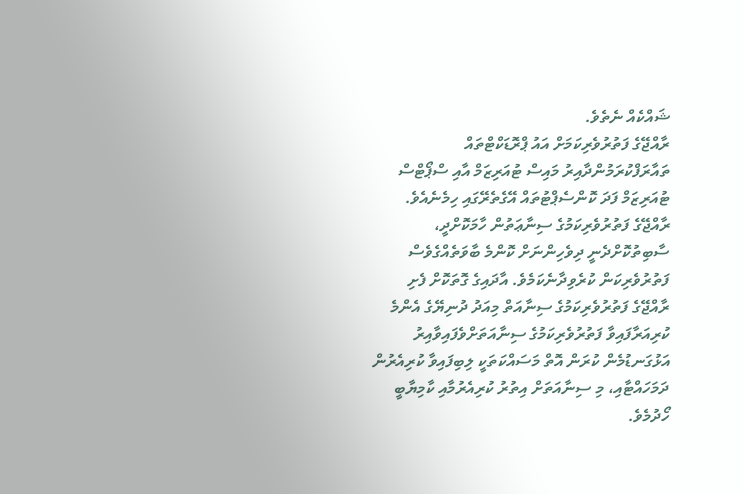ޝައްކެއް ނެތެވެ.
ރާއްޖޭގެ ފަތުރުވެރިކަމަށް އައު ޕްރޮޑަކްޓްތައް ތައާރަފްކުރަމުންދާއިރު މައިސް ޓުއަރިޒަމް އާއި ސްޕޯޓްސް ޓުއަރިޒަމް ފަދަ ކޮންސެޕްޓުތައް އޭގެތެރޭގައި ހިމެނެއެވެ.
ރާއްޖޭގެ ފަތުރުވެރިކަމުގެ ސިނާޢަތުން ހާމަކޮށްދީ، ސާބިތުކޮށްދެނީ ދިވެހިންނަށް ކޮންމެ ބާވަތެއްގެވެސް ފަތުރުވެރިކަން ކުރެވިދާނެކަމެވެ. އާދައިގެ ގޮތަކޮށް ފެށި ރާއްޖޭގެ ފަތުރުވެރިކަމުގެ ސިނާއަތް މިއަދު ދުނިޔޭގެ އެންމެ ކުރިއަރާފައިވާ ފަތުރުވެރިކަމުގެ ސިނާއަތަށްވެފައިވާއިރު އަޅުގަނޑުމެން ކުރަން އޮތް މަސައްކަތަކީ ލިބިފައިވާ ކުރިއެރުން ދަމަހައްޓާއި، މި ސިނާއަތަށް އިތުރު ކުރިއެރުމާއި ކާމިޔާބީ ހޯދުމެވެ.